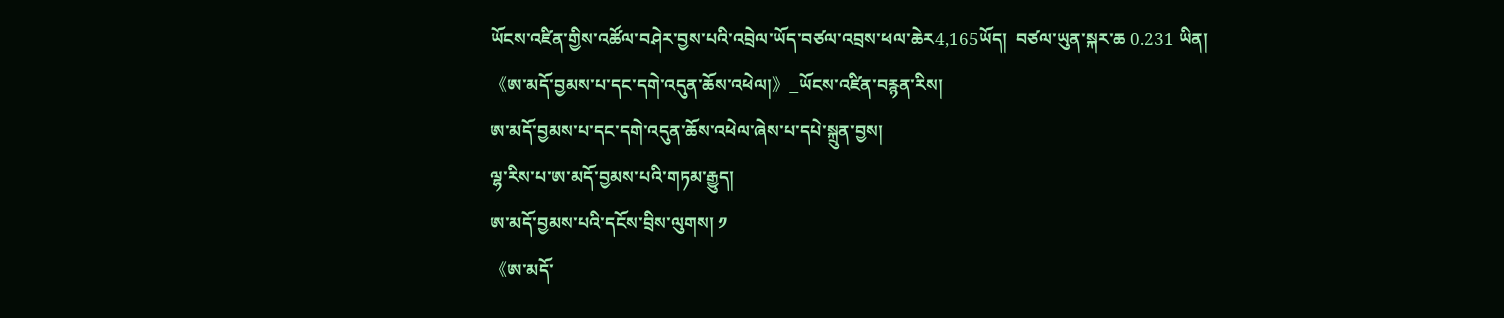ཡོངས་འཛིན་གྱིས་འཚོལ་བཤེར་བྱས་པའི་འབྲེལ་ཡོད་བཙལ་འབྲས་ཕལ་ཆེར4,165ཡོད།  བཙལ་ཡུན་སྐར་ཆ 0.231 ཡིན།
《ཨ་མདོ་བྱམས་པ་དང་དགེ་འདུན་ཆོས་འཕེལ།》_ཡོངས་འཛིན་བརྙན་རིས།
ཨ་མདོ་བྱམས་པ་དང་དགེ་འདུན་ཆོས་འཕེལ་ཞེས་པ་དཔེ་སྐྲུན་བྱས།
ལྷ་རིས་པ་ཨ་མདོ་བྱམས་པའི་གཏམ་རྒྱུད།
ཨ་མདོ་བྱམས་པའི་དངོས་བྲིས་ལུགས། ༡
《ཨ་མདོ་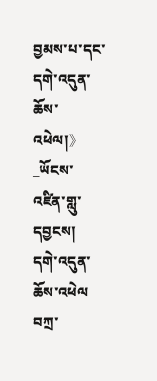བྱམས་པ་དང་དགེ་འདུན་ཆོས་འཕེལ།》_ཡོངས་འཛིན་གླུ་དབྱངས།
དགེ་འདུན་ཆོས་འཕེལ
བཀྲ་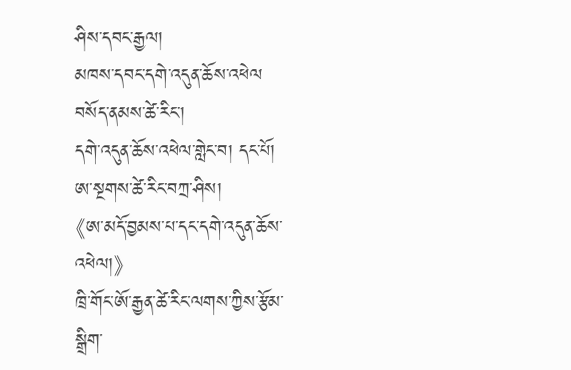ཤིས་དབང་རྒྱལ།
མཁས་དབང་དགེ་འདུན་ཆོས་འཕེལ
བསོད་ནམས་ཚེ་རིང་།
དགེ་འདུན་ཆོས་འཕེལ་གླེང་བ། དང་པོ།
ཨ་སྔགས་ཚེ་རིང་བཀྲ་ཤིས།
《ཨ་མདོ་བྱམས་པ་དང་དགེ་འདུན་ཆོས་འཕེལ།》
ཁྲི་གོང་ཨོ་རྒྱན་ཚེ་རིང་ལགས་ཀྱིས་རྩོམ་སྒྲིག་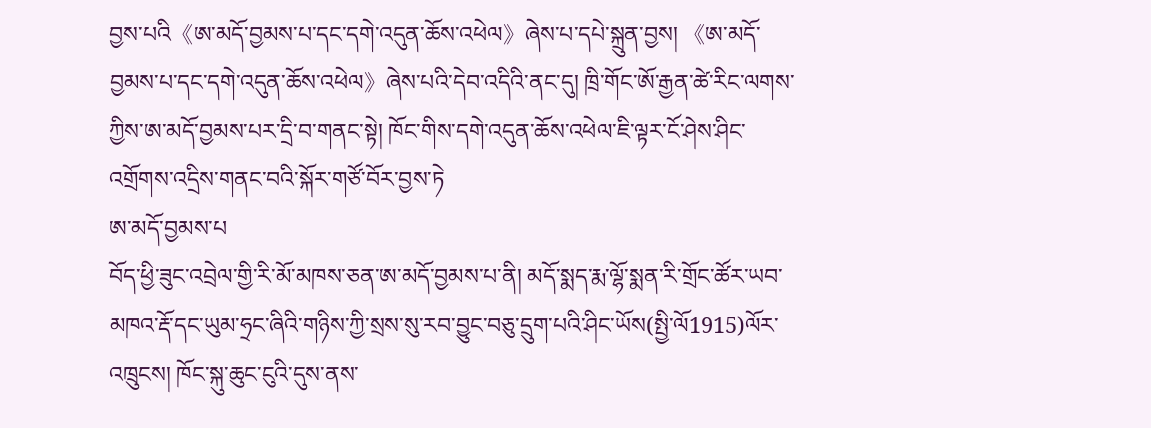བྱས་པའི《ཨ་མདོ་བྱམས་པ་དང་དགེ་འདུན་ཆོས་འཕེལ》ཞེས་པ་དཔེ་སྐྲུན་བྱས། 《ཨ་མདོ་བྱམས་པ་དང་དགེ་འདུན་ཆོས་འཕེལ》ཞེས་པའི་དེབ་འདིའི་ནང་དུ། ཁྲི་གོང་ཨོ་རྒྱན་ཚེ་རིང་ལགས་ཀྱིས་ཨ་མདོ་བྱམས་པར་དྲི་བ་གནང་སྟེ། ཁོང་གིས་དགེ་འདུན་ཆོས་འཕེལ་ཇི་ལྟར་ངོ་ཤེས་ཤིང་འགྲོགས་འདྲིས་གནང་བའི་སྐོར་གཙོ་བོར་བྱས་ཏེ
ཨ་མདོ་བྱམས་པ
བོད་ཕྱི་ཟུང་འབྲེལ་གྱི་རི་མོ་མཁས་ཅན་ཨ་མདོ་བྱམས་པ་ནི། མདོ་སྨད་རྨ་ལྷོ་སྨན་རི་གྲོང་ཚོར་ཡབ་མཁའ་རྡོ་དང་ཡུམ་ཧྲང་ཞིའི་གཉིས་ཀྱི་སྲས་སུ་རབ་བྱུང་བཅུ་དྲུག་པའི་ཤིང་ཡོས(སྤྱི་ལོ1915)ལོར་འཁྲུངས། ཁོང་སྐུ་ཆུང་ངུའི་དུས་ནས་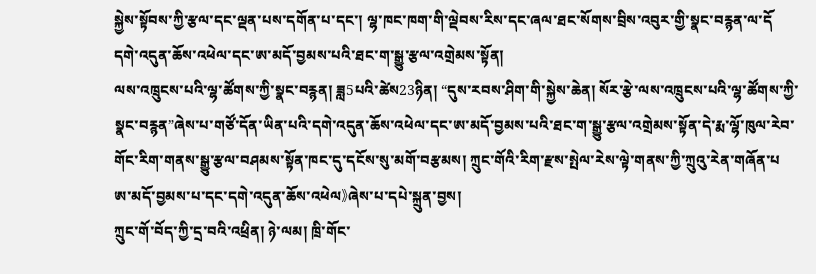སྐྱེས་སྟོབས་ཀྱི་རྩལ་དང་ལྡན་པས་དགོན་པ་དང་། ལྷ་ཁང་ཁག་གི་ལྡེབས་རིས་དང་ཞལ་ཐང་སོགས་བྲིས་འབུར་གྱི་སྣང་བརྙན་ལ་དོ
དགེ་འདུན་ཆོས་འཕེལ་དང་ཨ་མདོ་བྱམས་པའི་ཐང་ག་སྒྱུ་རྩལ་འགྲེམས་སྟོན།
ལས་འཁྲུངས་པའི་ལྷ་ཚོགས་ཀྱི་སྣང་བརྙན། ཟླ5པའི་ཚེས23ཉིན། “དུས་རབས་ཤིག་གི་སྐྱེས་ཆེན། སོར་རྩེ་ལས་འཁྲུངས་པའི་ལྷ་ཚོགས་ཀྱི་སྣང་བརྙན”ཞེས་པ་གཙོ་དོན་ཡིན་པའི་དགེ་འདུན་ཆོས་འཕེལ་དང་ཨ་མདོ་བྱམས་པའི་ཐང་ག་སྒྱུ་རྩལ་འགྲེམས་སྟོན་དེ་རྨ་ལྷོ་ཁུལ་རེབ་གོང་རིག་གནས་སྒྱུ་རྩལ་བཤམས་སྟོན་ཁང་དུ་དངོས་སུ་མགོ་བརྩམས། ཀྲུང་གོའི་རིག་རྫས་སྤེལ་རེས་ལྟེ་གནས་ཀྱི་ཀྲུའུ་རེན་གཞོན་པ
ཨ་མདོ་བྱམས་པ་དང་དགེ་འདུན་ཆོས་འཕེལ》ཞེས་པ་དཔེ་སྐྲུན་བྱས།
ཀྲུང་གོ་བོད་ཀྱི་དྲ་བའི་འཕྲིན། ཉེ་ལམ། ཁྲི་གོང་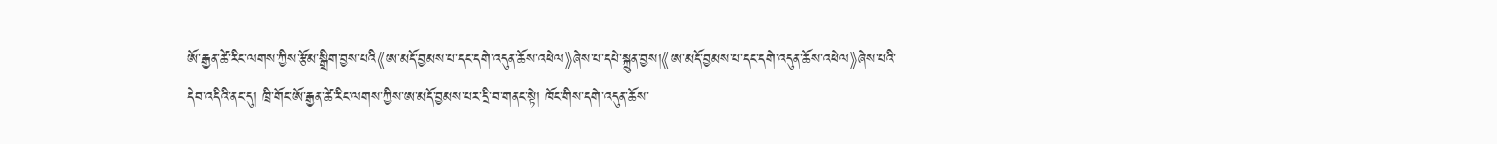ཨོ་རྒྱན་ཚེ་རིང་ལགས་ཀྱིས་རྩོམ་སྒྲིག་བྱས་པའི《ཨ་མདོ་བྱམས་པ་དང་དགེ་འདུན་ཆོས་འཕེལ》ཞེས་པ་དཔེ་སྐྲུན་བྱས།《ཨ་མདོ་བྱམས་པ་དང་དགེ་འདུན་ཆོས་འཕེལ》ཞེས་པའི་དེབ་འདིའི་ནང་དུ། ཁྲི་གོང་ཨོ་རྒྱན་ཚེ་རིང་ལགས་ཀྱིས་ཨ་མདོ་བྱམས་པར་དྲི་བ་གནང་སྟེ། ཁོང་གིས་དགེ་འདུན་ཆོས་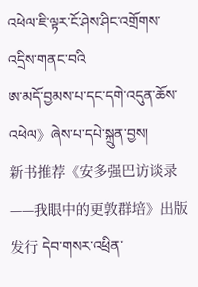འཕེལ་ཇི་ལྟར་ངོ་ཤེས་ཤིང་འགྲོགས་འདྲིས་གནང་བའི
ཨ་མདོ་བྱམས་པ་དང་དགེ་འདུན་ཆོས་འཕེལ》ཞེས་པ་དཔེ་སྐྲུན་བྱས།
新书推荐《安多强巴访谈录——我眼中的更敦群培》出版发行 དེབ་གསར་འཕྲིན་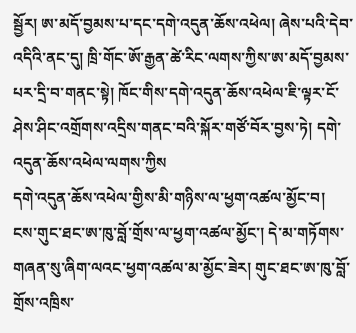སྦྱོར། ཨ་མདོ་བྱམས་པ་དང་དགེ་འདུན་ཆོས་འཕེལ། ཞེས་པའི་དེབ་འདིའི་ནང་དུ། ཁྲི་གོང་ཨོ་རྒྱན་ཚེ་རིང་ལགས་ཀྱིས་ཨ་མདོ་བྱམས་པར་དྲི་བ་གནང་སྟེ། ཁོང་གིས་དགེ་འདུན་ཆོས་འཕེལ་ཇི་ལྟར་ངོ་ཤེས་ཤིང་འགྲོགས་འདྲིས་གནང་བའི་སྐོར་གཙོ་བོར་བྱས་ཏེ། དགེ་འདུན་ཆོས་འཕེལ་ལགས་ཀྱིས
དགེ་འདུན་ཆོས་འཕེལ་གྱིས་མི་གཉིས་ལ་ཕྱག་འཚལ་མྱོང་བ།
ངས་གུང་ཐང་ཨ་ཁུ་བློ་གྲོས་ལ་ཕྱག་འཚལ་མྱོང་། དེ་མ་གཏོགས་གཞན་སུ་ཞིག་ལའང་ཕྱག་འཚལ་མ་མྱོང་ཟེར། གུང་ཐང་ཨ་ཁུ་བློ་གྲོས་འཁྲིས་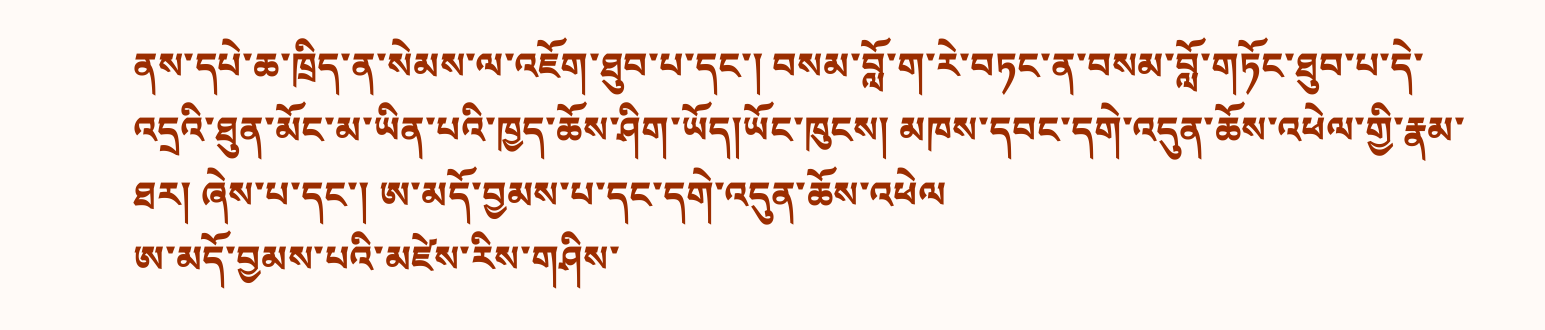ནས་དཔེ་ཆ་ཁྲིད་ན་སེམས་ལ་འཇོག་ཐུབ་པ་དང་། བསམ་བློ་ག་རེ་བཏང་ན་བསམ་བློ་གཏོང་ཐུབ་པ་དེ་འདྲའི་ཐུན་མོང་མ་ཡིན་པའི་ཁྱད་ཆོས་ཤིག་ཡོད།ཡོང་ཁུངས། མཁས་དབང་དགེ་འདུན་ཆོས་འཕེལ་གྱི་རྣམ་ཐར། ཞེས་པ་དང་། ཨ་མདོ་བྱམས་པ་དང་དགེ་འདུན་ཆོས་འཕེལ
ཨ་མདོ་བྱམས་པའི་མཛེས་རིས་གཤིས་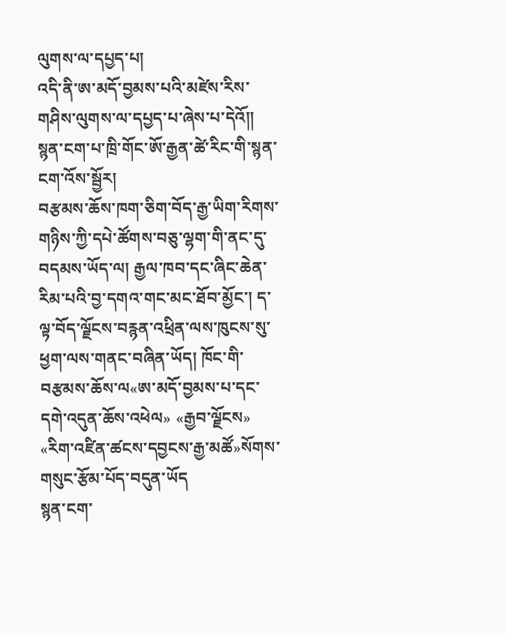ལུགས་ལ་དཔྱད་པ།
འདི་ནི་ཨ་མདོ་བྱམས་པའི་མཛེས་རིས་གཤིས་ལུགས་ལ་དཔྱད་པ་ཞེས་པ་དེའོ༎
སྙན་ངག་པ་ཁྲི་གོང་ཨོ་རྒྱན་ཚེ་རིང་གི་སྙན་ངག་འོས་སྦྱོར།
བརྩམས་ཆོས་ཁག་ཅིག་བོད་རྒྱ་ཡིག་རིགས་གཉིས་ཀྱི་དཔེ་ཚོགས་བཅུ་ལྷག་གི་ནང་དུ་བདམས་ཡོད་ལ། རྒྱལ་ཁབ་དང་ཞིང་ཆེན་རིམ་པའི་བྱ་དགའ་གང་མང་ཐོབ་མྱོང་། ད་ལྟ་བོད་ལྗོངས་བརྙན་འཕྲིན་ལས་ཁུངས་སུ་ཕྱག་ལས་གནང་བཞིན་ཡོད། ཁོང་གི་བརྩམས་ཆོས་ལ«ཨ་མདོ་བྱམས་པ་དང་དགེ་འདུན་ཆོས་འཕེལ» «རྒྱབ་ལྗོངས» «རིག་འཛིན་ཚངས་དབྱངས་རྒྱ་མཚོ»སོགས་གསུང་རྩོམ་པོད་བདུན་ཡོད
སྙན་ངག་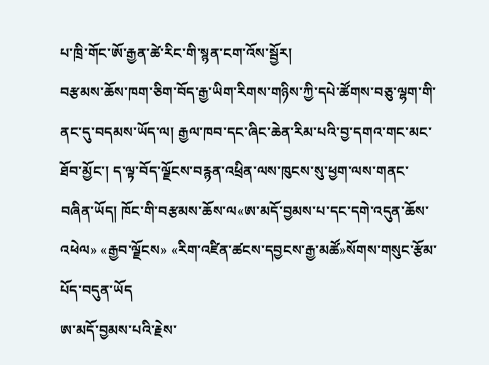པ་ཁྲི་གོང་ཨོ་རྒྱན་ཚེ་རིང་གི་སྙན་ངག་འོས་སྦྱོར།
བརྩམས་ཆོས་ཁག་ཅིག་བོད་རྒྱ་ཡིག་རིགས་གཉིས་ཀྱི་དཔེ་ཚོགས་བཅུ་ལྷག་གི་ནང་དུ་བདམས་ཡོད་ལ། རྒྱལ་ཁབ་དང་ཞིང་ཆེན་རིམ་པའི་བྱ་དགའ་གང་མང་ཐོབ་མྱོང་། ད་ལྟ་བོད་ལྗོངས་བརྙན་འཕྲིན་ལས་ཁུངས་སུ་ཕྱག་ལས་གནང་བཞིན་ཡོད། ཁོང་གི་བརྩམས་ཆོས་ལ«ཨ་མདོ་བྱམས་པ་དང་དགེ་འདུན་ཆོས་འཕེལ» «རྒྱབ་ལྗོངས» «རིག་འཛིན་ཚངས་དབྱངས་རྒྱ་མཚོ»སོགས་གསུང་རྩོམ་པོད་བདུན་ཡོད
ཨ་མདོ་བྱམས་པའི་རྗེས་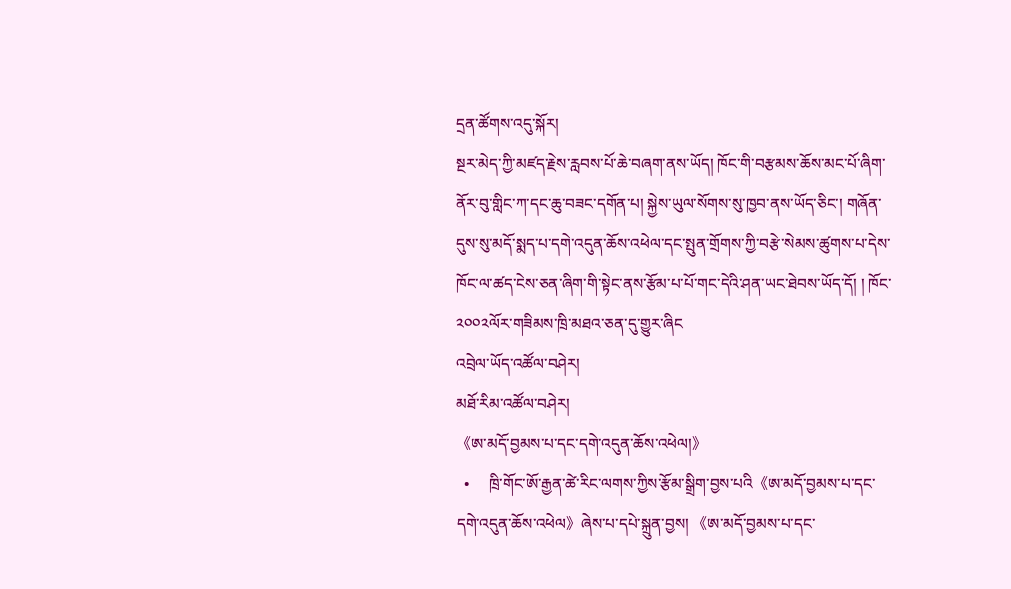དྲན་ཚོགས་འདུ་སྐོར།
སྔར་མེད་ཀྱི་མཛད་རྗེས་རླབས་པོ་ཆེ་བཞག་ནས་ཡོད། ཁོང་གི་བརྩམས་ཆོས་མང་པོ་ཞིག་ནོར་བུ་གླིང་ཀ་དང་ཆུ་བཟང་དགོན་པ། སྐྱེས་ཡུལ་སོགས་སུ་ཁྱབ་ནས་ཡོད་ཅིང་། གཞོན་དུས་སུ་མདོ་སྨད་པ་དགེ་འདུན་ཆོས་འཕེལ་དང་སྤུན་གྲོགས་ཀྱི་བརྩེ་སེམས་ཚུགས་པ་དེས་ཁོང་ལ་ཚད་ངེས་ཅན་ཞིག་གི་སྟེང་ནས་རྩོམ་པ་པོ་གང་དེའི་ཤན་ཡང་ཐེབས་ཡོད་དོ། ། ཁོང་༢༠༠༢ལོར་གཟིམས་ཁྲི་མཐའ་ཅན་དུ་གྱུར་ཞིང
འབྲེལ་ཡོད་འཚོལ་བཤེར།
མཐོ་རིམ་འཚོལ་བཤེར།
《ཨ་མདོ་བྱམས་པ་དང་དགེ་འདུན་ཆོས་འཕེལ།》
  •     ཁྲི་གོང་ཨོ་རྒྱན་ཚེ་རིང་ལགས་ཀྱིས་རྩོམ་སྒྲིག་བྱས་པའི《ཨ་མདོ་བྱམས་པ་དང་དགེ་འདུན་ཆོས་འཕེལ》ཞེས་པ་དཔེ་སྐྲུན་བྱས། 《ཨ་མདོ་བྱམས་པ་དང་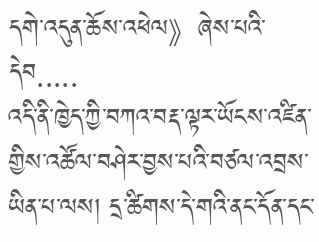དགེ་འདུན་ཆོས་འཕེལ》ཞེས་པའི་དེབ.....
འདི་ནི་ཁྱེད་ཀྱི་བཀའ་བརྡ་ལྟར་ཡོངས་འཛིན་གྱིས་འཚོལ་བཤེར་བྱས་པའི་བཙལ་འབྲས་ཡིན་པ་ལས། དྲ་ཚིགས་དེ་གའི་ནང་དོན་དང་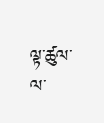ལྟ་ཚུལ་ལ་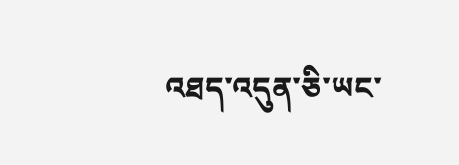འཐད་འདུན་ཅི་ཡང་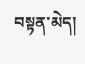བསྟན་མེད།